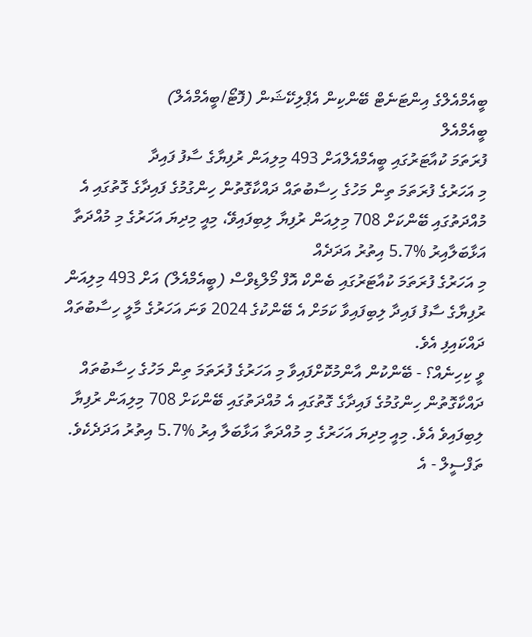ބީއެމްއެލްގެ އިންޓަނެޓް ބޭންކިން އެޕްލިކޭޝަން (ފޮޓޯ/ބީއެމްއެލް)
ބީއެމްއެލް
ފުރަތަމަ ކުއާޓަރުގައި ބީއެމްއެލްއަށް 493 މިލިއަން ރުފިޔާގެ ސާފު ފައިދާ
މި އަހަރުގެ ފުރަތަމަ ތިން މަހުގެ ހިސާބުތައް ދައްކާގޮތުން ހިންގުމުގެ ފައިދާގެ ގޮތުގައި އެ މުއްދަތުގައި ބޭންކަށް 708 މިލިއަން ރުފިޔާ ލިބިފައިވޭ، މިއީ މިދިޔަ އަހަރުގެ މި މުއްދަތާ އަޅާބަލާއިރު %5.7 އިތުރު އަދަދެއް
މި އަހަރުގެ ފުރަތަމަ ކުއާޓަރުގައި ބެންކް އޮފް މޯލްޑިވްސް (ބީއެމްއެލް) އަށް 493 މިލިއަން ރުފިޔާގެ ސާފު ފައިދާ ލިބިފައިވާ ކަމަށް އެ ބޭންކުގެ 2024 ވަނަ އަހަރުގެ މާލީ ހިސާބުތައް ދައްކައިފި އެވެ.
ވީ ކިހިނެއް؟ - ބޭންކުން އާންމުކޮށްފައިވާ މި އަހަރުގެ ފުރަތަމަ ތިން މަހުގެ ހިސާބުތައް ދައްކާގޮތުން ހިންގުމުގެ ފައިދާގެ ގޮތުގައި އެ މުއްދަތުގައި ބޭންކަށް 708 މިލިއަން ރުފިޔާ ލިބިފައިވެ އެވެ. މިއީ މިދިޔަ އަހަރުގެ މި މުއްދަތާ އަޅާބަލާ އިރު %5.7 އިތުރު އަދަދެކެވެ.
ތަފްސީލް - އެ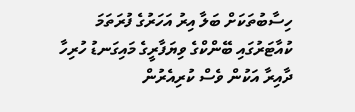ހިސާބުތަކަށް ބަލާ އިރު އަހަރުގެ ފުރަތަމަ ކުއާޓަރުގައި ބޭންކްގެ ވިޔަފާރީގެ މައިގަނޑު ހުރިހާ ދާއިރާ އަކުން ވެސް ކުރިއެރުން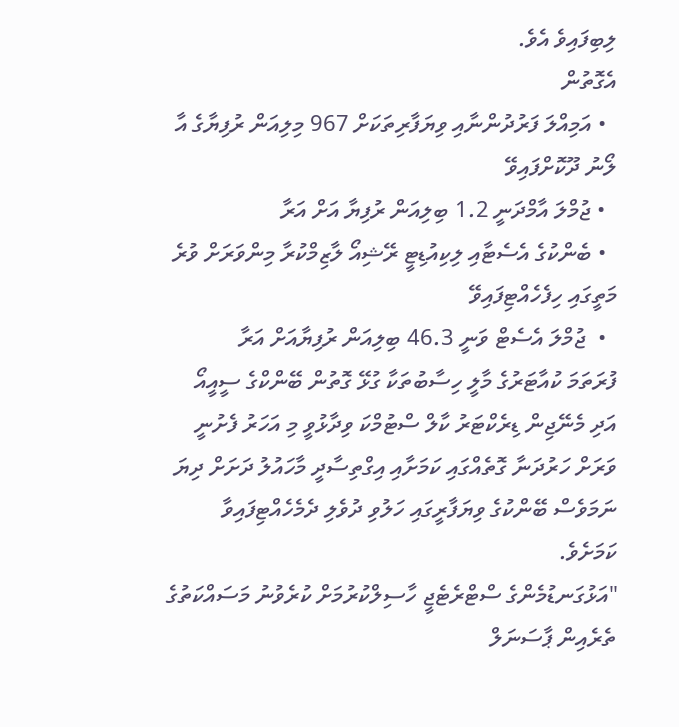ލިބިފައިވެ އެވެ.
އެގޮތުން
  • އަމިއްލަ ފަރުދުންނާއި ވިޔަފާރިތަކަށް 967 މިލިއަން ރުފިޔާގެ އާ ލޯނު ދޫކޮށްފައިވޭ
  • ޖުމްލަ އާމްދަނީ 1.2 ބިލިއަން ރުފިޔާ އަށް އަރާ
  • ބެންކުގެ އެސެޓާއި ލިކިއުޑިޓީ ރޭޝިއޯ ލާޒިމްކުރާ މިންވަރަށް ވުރެ މަތީގައި ހިފެހެއްޓިފައިވޭ
  •  ޖުމްލަ އެސެޓް ވަނީ 46.3 ބިލިއަން ރުފިޔާއަށް އަރާ
ފުރަތަމަ ކުއާޓަރުގެ މާލީ ހިސާބުތަކާ ގުޅޭ ގޮތުން ބޭންކްގެ ސީއީއޯ އަދި މެނޭޖިން ޑިރެކްޓަރު ކާލް ސްޓުމްކަ ވިދާޅުވީ މި އަހަރު ފެށުނީ ވަރަށް ހަރުދަނާ ގޮތެއްގައި ކަމަށާއި އިގްތިސާދީ މާހައުލު ދަށަށް ދިޔަ ނަމަވެސް ބޭންކުގެ ވިޔަފާރީގައި ހަލުވި ދުވެލި ދެމެހެއްޓިފައިވާ ކަމަށެވެ.
"އަޅުގަނޑުމެންގެ ސްޓްރެޓެޖީ ހާސިލްކުރުމަށް ކުރެވުނު މަސައްކަތުގެ ތެރެއިން ޕާސަނަލް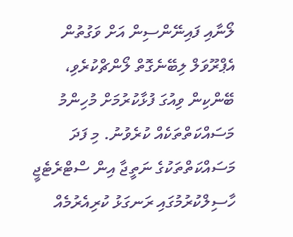ލޯނާއި ފައިނޭންސިން އަށް ވަގުތުން އެޕްރޫވަލް ލިބޭނެގޮތް ލޯންޗްކުރެވި، ބޭންކިން ވިއުގަ ފުޅާކުރުމަށް މުހިންމު މަސައްކަތްތަކެއް ކުރެވުނު. މި ފަދަ މަސައްކަތްތަކުގެ ނަތީޖާ އިން ސްޓްރެޓެޖީ ހާސިލްކުރުމުގައި ރަނގަޅު ކުރިއެރުމެއް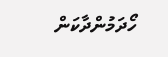ހޯދަމުންދާކަން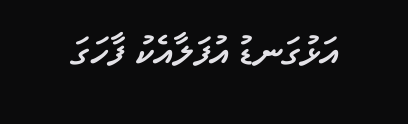އަޅުގަނޑު އުފަލާއެކު ފާހަގަ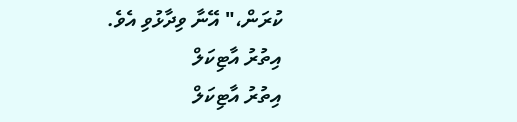ކުރަން،" އޭނާ ވިދާޅުވި އެވެ.
އިތުރު އާޓިކަލް
އިތުރު އާޓިކަލް